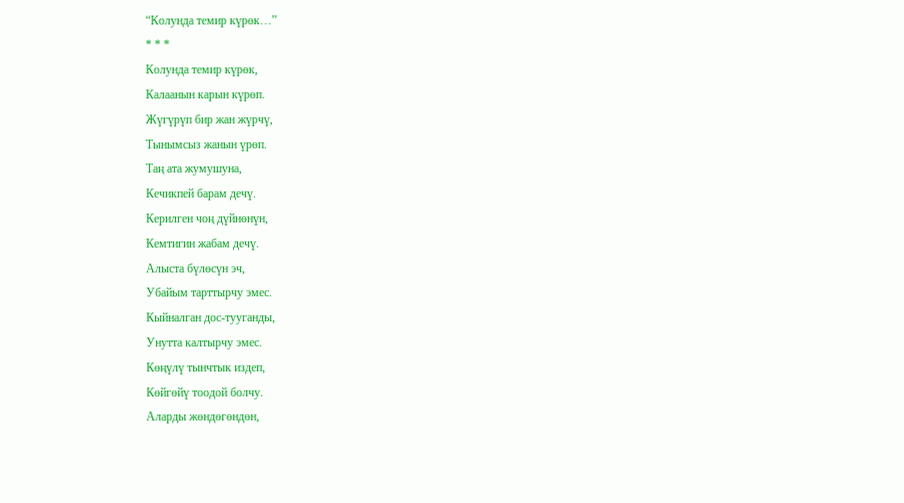“Колунда темир күрөк…”
* * *
Колунда темир күрөк,
Калаанын карын күрөп.
Жүгүрүп бир жан жүрчү,
Тынымсыз жанын үрөп.
Таң ата жумушуна,
Кечикпей барам дечү.
Керилген чоң дүйнөнүн,
Кемтигин жабам дечү.
Алыста бүлөсүн эч,
Убайым тарттырчу эмес.
Кыйналган дос-тууганды,
Унутта калтырчу эмес.
Көңүлү тынчтык издеп,
Көйгөйү тоодой болчу.
Аларды жөндөгөндөн,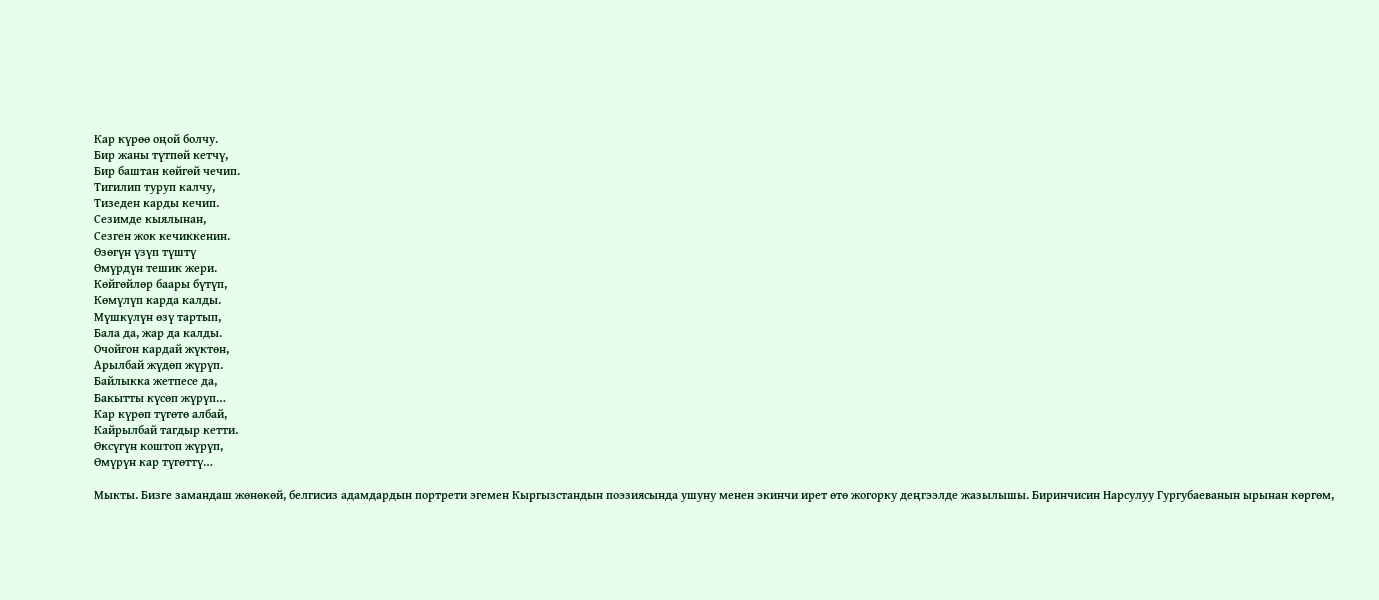Кар күрөө оңой болчу.
Бир жаны түтпөй кетчү,
Бир баштан көйгөй чечип.
Тигилип туруп калчу,
Тизеден карды кечип.
Сезимде кыялынан,
Сезген жок кечиккенин.
Өзөгүн үзүп түштү
Өмүрдүн тешик жери.
Көйгөйлөр баары бүтүп,
Көмүлүп карда калды.
Мүшкүлүн өзү тартып,
Бала да, жар да калды.
Очойгон кардай жүктөн,
Арылбай жүдөп жүрүп.
Байлыкка жетпесе да,
Бакытты күсөп жүрүп…
Кар күрөп түгөтө албай,
Кайрылбай тагдыр кетти.
Өксүгүн коштоп жүрүп,
Өмүрүн кар түгөттү…

Мыкты. Бизге замандаш жөнөкөй, белгисиз адамдардын портрети эгемен Кыргызстандын поэзиясында ушуну менен экинчи ирет өтө жогорку деңгээлде жазылышы. Биринчисин Нарсулуу Гургубаеванын ырынан көргөм,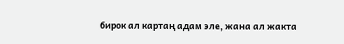бирок ал картаң адам эле, жана ал жакта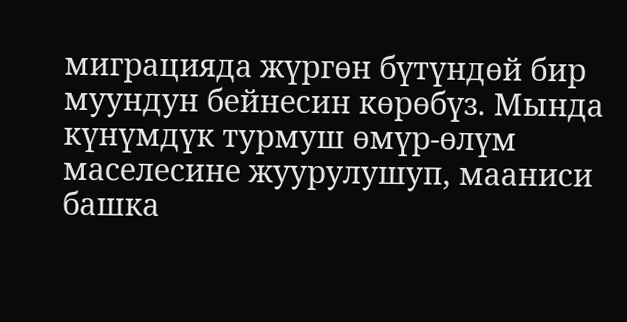миграцияда жүргөн бүтүндөй бир муундун бейнесин көрөбүз. Мында күнүмдүк турмуш өмүр-өлүм маселесине жуурулушуп, мааниси башка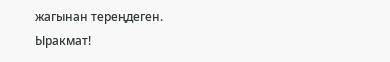жагынан тереңдеген.
Ыракмат!